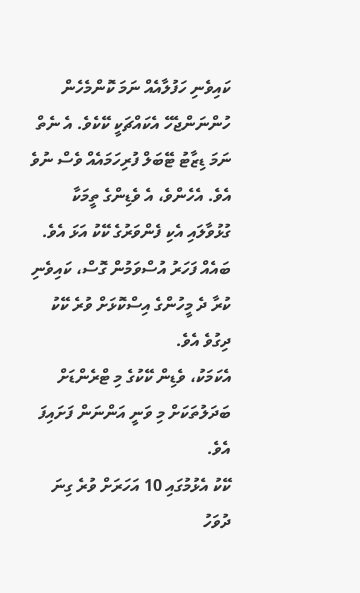ކައިވެނި ހަފުލާއެއް ނަމަ ކޮންމެހެން ހުންނަންޖެހޭ އެކައްޗަކީ ކޭކެވެ. އެ ނެތް ނަމަ ޑިޒާޓު ޓޭބަލް ފުރިހަމައެއް ވެސް ނުވެ އެވެ. އެހެންވެ، އެ ވެޑިންގެ ތީމަކާ ގުޅުވާލައި އެކި ފެންވަރުގެ ކޭކު އަޅަ އެވެ. ބައެއް ފަހަރު އުސްވަމުން ގޮސް، ކައިވެނި ކުރާ ދެ މީހުންގެ އިސްކޮޅަށް ވުރެ ކޭކު ދިގުވެ އެވެ.
އެކަމަކު، ވެޑިން ކޭކުގެ މި ޓްރެންޑަށް ބަދަލުތަކަށް މި ވަނީ އަންނަން ފަށައިފަ އެވެ.
ކޭކު އެޅުމުގައި 10 އަހަރަށް ވުރެ ގިނަ ދުވަހު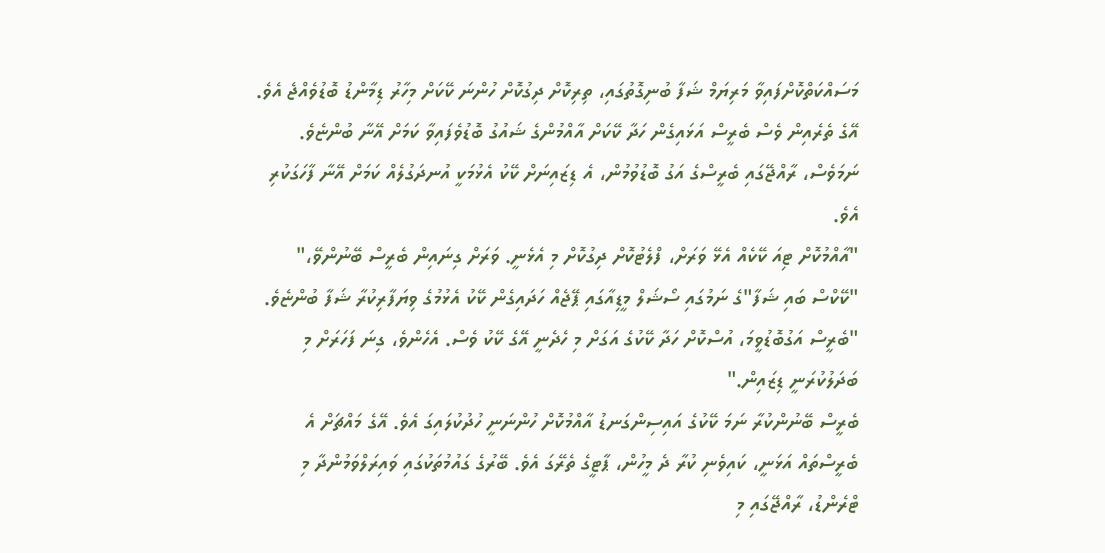މަސައްކަތްކޮށްފައިވާ މަރިޔަމް ޝަފާ ބުނިގޮތުގައި، ތިރިކޮށް ދިގުކޮށް ހުންނަ ކޭކަށް މިހާރު ޑިމާންޑު ބޮޑުވެއްޖެ އެވެ. އޭގެ ތެރެއިން ވެސް ބެރީސް އަޅައިގެން ހަދާ ކޭކަށް އާއްމުންގެ ޝައުގު ބޮޑުވެފައިވާ ކަމަށް އޭނާ ބުންޏެވެ.
ނަމަވެސް، ރާއްޖޭގައި ބެރީސްގެ އަގު ބޮޑުވުމުން، އެ ޑިޒައިނަށް ކޭކު އެޅުމަކީ އުނދަގުލެއް ކަމަށް އޭނާ ފާހަގަކުރި އެވެ.
"އާއްމުކޮށް ޓިއަ ކޭކެއް އެޅޭ ވަރަށް، ފްލެޓުކޮށް ދިގުކޮށް މި އެޅެނީ. ވަރަށް ގިނައިން ބެރީސް ބޭނުންވޭ،" "ކޭކްސް ބައި ޝަފާ"ގެ ނަމުގައި ސޯޝަލް މީޑިއާގައި ޕޭޖެއް ހަދައިގެން ކޭކު އެޅުމުގެ ވިޔަފާރިކުރާ ޝަފާ ބުންޏެވެ.
"ބެރީސް އަގުބޮޑުވީމަ، އުސްކޮށް ހަދާ ކޭކުގެ އަގަށް މި ހެދެނީ އޭގެ ކޭކު ވެސް. އެހެންވެ، ގިނަ ފަހަރަށް މި ބަދަލުކުރަނީ ޑިޒައިން."
ބެރީސް ބޭނުންކުރާ ނަމަ ކޭކުގެ އައިސިންގަނޑު އާއްމުކޮށް ހުންނަނީ ހުދުކުލައިގަ އެވެ. އޭގެ މައްޗަށް އެ ބެރީސްތައް އަޅަނީ، ކައިވެނި ކުރާ ދެ މީހުން، ޕާޓީގެ ތެރޭގަ އެވެ. ބޭރުގެ ގައުމުތަކުގައި ވައިރަލްވަމުންދާ މި ޓްރެންޑު، ރާއްޖޭގައި މި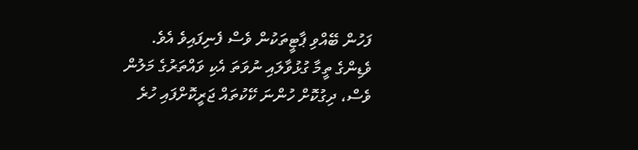ފަހުން ބޭއްވި ޕާޓީތަކުން ވެސް ފެނިފައިވެ އެވެ.
ވެޑިންގެ ތީމާ ގުޅުވާލައި ނުވަތަ އެކި ވައްތަރުގެ މަލުން ވެސް، ދިގުކޮށް ހުންނަ ކޭކުތައް ޖަރީކޮށްފައި ހުރެ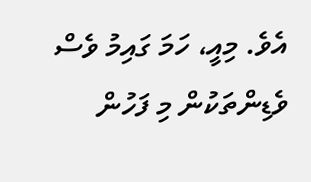އެވެ. މިއީ، ހަމަ ގައިމު ވެސް ވެޑިންތަކުން މި ފަހުން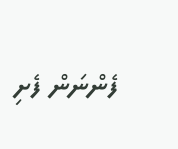ފެންނަން ފެށި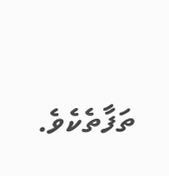ތަފާތެކެވެ.